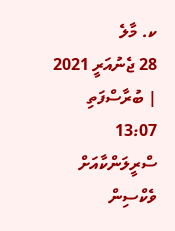ކ. މާލެ
28 ޖެނުއަރީ 2021 | ބުރާސްފަތި 13:07
ސްރީލަންކާއަށް ވެކްސިން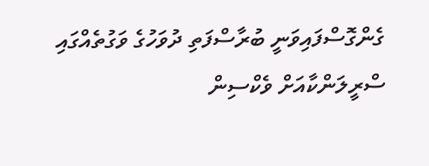ގެންގޮސްފައިވަނީ ބުރާސްފަތި ދުވަހުގެ ވަގުތެއްގައި
ސްރީލަންކާއަށް ވެކްސިން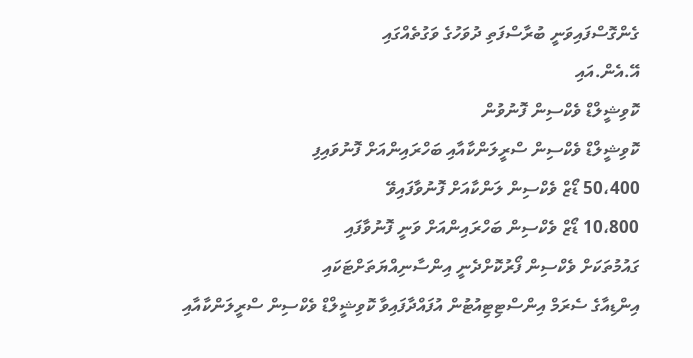ގެންގޮސްފައިވަނީ ބުރާސްފަތި ދުވަހުގެ ވަގުތެއްގައި
އޭ.އެން.އައި
ކޮވިޝީލްޑް ވެކްސިން ފޮނުވުން
ކޮވިޝީލްޑް ވެކްސިން ސްރީލަންކާއާއި ބަހްރައިންއަށް ފޮނުވައިފި
50،400 ޑޯޒް ވެކްސިން ލަންކާއަށް ފޮނުވާފައިވޭ
10،800 ޑޯޒް ވެކްސިން ބަހްރައިންއަށް ވަނީ ފޮނުވާފައި
ގައުމުތަކަށް ވެކްސިން ފޯރުކޮށްދެނީ އިންސާނިއްޔަތަށްޓަކައި
އިންޑިއާގެ ސެރަމް އިންސްޓިޓިއުޓުން އުފައްދާފައިވާ ކޮވިޝީލްޑް ވެކްސިން ސްރީލަންކާއާއި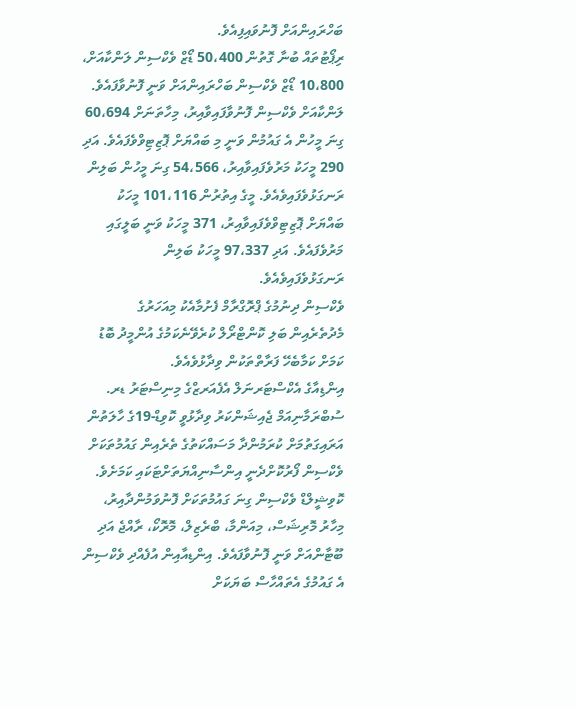ބަހްރައިންއަށް ފޮނުވައިފިއެވެ.
ރިޕޯޓުތައް ބުނާ ގޮތުން 50،400 ޑޯޒް ވެކްސިން ލަންކާއަށް، 10،800 ޑޯޒް ވެކްސިން ބަހްރައިންއަށް ވަނީ ފޮނުވާފައެވެ.
ލަންކާއަށް ވެކްސިން ފޮނުވާފައިވާއިރު، މިހާތަނަށް 60،694 ގިނަ މީހުން އެ ގައުމުން ވަނީ މި ބައްޔަށް ޕޮޒިޓިވްވެފައެވެ. އަދި 290 މީހަކު މަރުވެފައިވާއިރު، 54،566 ގިނަ މީހުން ބަލިން ރަނގަޅުވެފައިވެއެވެ. މީގެ އިތުރުން 101،116 މީހަކު ބައްޔަށް ޕޮޒިޓިވްވެފައިވާއިރު، 371 މީހަކު ވަނީ ބަލީގައި މަރުވެފައެވެ. އަދި 97،337 މީހަކު ބަލިން ރަނގަޅުވެފައިވެއެވެ.
ވެކްސިން ދިނުމުގެ ޕްރޮގްރާމް ފެށުމާއެކު މިއަހަރުގެ މެދުތެރެއިން ބަލި ކޮންޓްރޯލް ކުރެވޭނެކަމުގެ އުންމީދު ބޮޑު ކަމަށް ކަމާބެހޭ ފަރާތްތަކުން ވިދާޅުވެއެވެ.
އިންޑިއާގެ އެކްސްޓަރނަލް އެފެއަރޒްގެ މިނިސްޓަރު ޑރ. ސުބްރަމާނިއަމް ޖެއިޝަންކަރު ވިދާޅުވީ ކޮވިޑް-19ގެ ހާލަތުން އަރައިގަތުމަށް ކުރަމުންދާ މަސައްކަތުގެ ތެރެއިން ގައުމުތަކަށް ވެކްސިން ފޯރުކޮށްދެނީ އިންސާނިއްޔަތަށްޓަކައި ކަމަށެވެ.
ކޮވިޝީލްޑް ވެކްސިން ގިނަ ގައުމުތަކަށް ފޮނުވަމުންދާއިރު، މިހާރު މޮރިޝަސް، މިއަންމާ، ބްރެޒިލް، މޮރޮކޯ، ރާއްޖެ އަދި ބޫޓާންއަށް ވަނީ ފޮނުވާފައެވެ. އިންޑިއާއިން އުފެއްދި ވެކްސިން އެ ގައުމުގެ އެތައްހާސް ބަޔަކަށް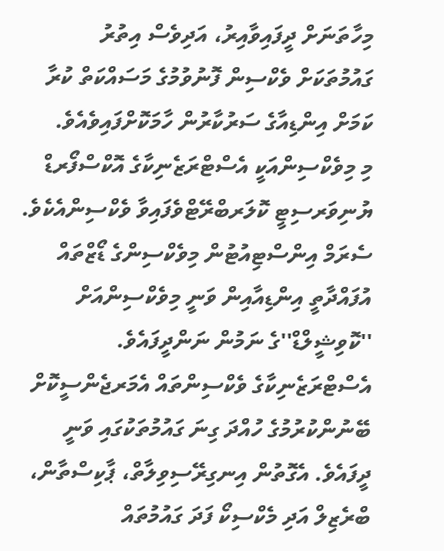މިހާތަނަށް ދީފައިވާއިރު، އަދިވެސް އިތުރު ގައުމުތަކަށް ވެކްސިން ފޮނުވުމުގެ މަސައްކަތް ކުރާ ކަމަށް އިންޑިއާގެ ސަރުކާރުން ހާމަކޮށްފައިވެއެވެ.
މި މިވެކްސިންއަކީ އެސްޓްރަޒެނިކާގެ އޮކްސްފޯރޑް ޔުނިވަރސިޓީ ކޮލަރބްރޭޓްވެފައިވާ ވެކްސިންއެކެވެ. ސެރަމް އިންސްޓިއުޓުން މިވެކްސިންގެ ޑޯޒްތައް އުފައްދާތީ އިންޑިއާއިން ވަނީ މިވެކްސިންއަށް ''ކޮވިޝީލްޑް''ގެ ނަމުން ނަންދީފައެވެ. އެސްޓްރަޒެނިކާގެ ވެކްސިންތައް އެމަރޖެންސީކޮށް ބޭނުންކުރުމުގެ ހުއްދަ ގިނަ ގައުމުތަކުގައި ވަނީ ދީފައެވެ. އެގޮތުން އިނގިރޭސިވިލާތް، ޕާކިސްތާން، ބްރެޒިލް އަދި މެކްސިކޯ ފަދަ ގައުމުތައް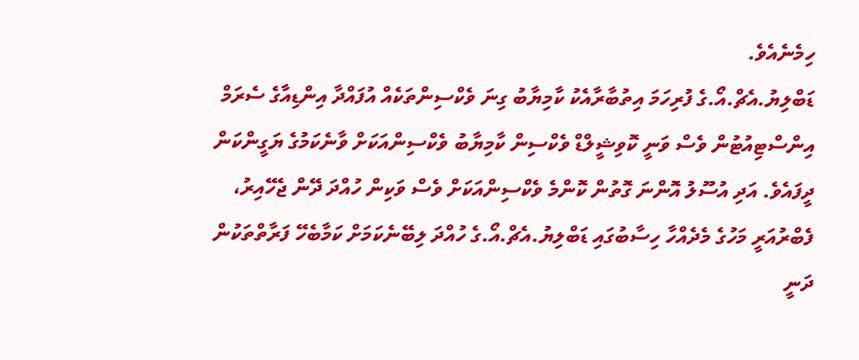ހިމެނެއެވެ.
ޑަބްލިޔު.އެޗް.އޯ.ގެ ފުރިހަމަ އިތުބާރާއެކު ކާމިޔާބު ގިނަ ވެކްސިންތަކެއް އުފައްދާ އިންޑިއާގެ ސެރަމް އިންސްޓިއުޓުން ވެސް ވަނީ ކޮވިޝީލްޑް ވެކްސިން ކާމިޔާބު ވެކްސިންއަކަށް ވާނެކަމުގެ ޔަގީންކަން ދީފައެވެ. އަދި އުސޫލު އޮންނަ ގޮތުން ކޮންމެ ވެކްސިންއަކަށް ވެސް ވަކިން ހުއްދަ ދޭން ޖެހޭއިރު، ފެބްރުއަރީ މަހުގެ މެދެއްހާ ހިސާބުގައި ޑަބްލިޔު.އެޗް.އޯ.ގެ ހުއްދަ ލިބޭނެކަމަށް ކަމާބެހޭ ފަރާތްތަކުން ދަނީ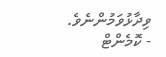ވިދާޅުވަމުންނެވެ.
- ކޮމެންޓް